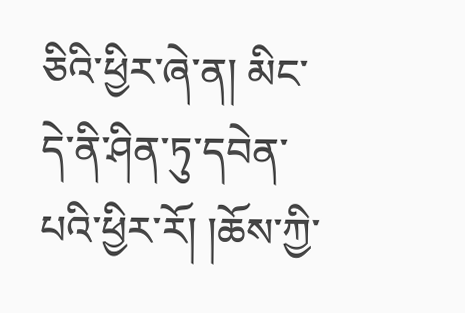ཅིའི་ཕྱིར་ཞེ་ན། མིང་དེ་ནི་ཤིན་ཏུ་དབེན་པའི་ཕྱིར་རོ། །ཆོས་ཀྱི་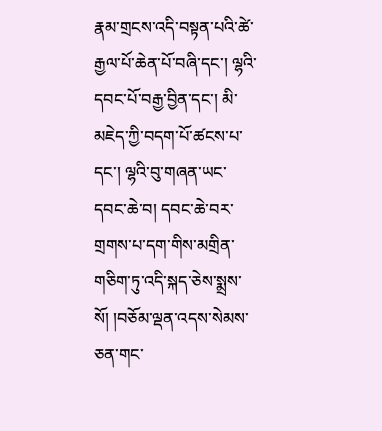རྣམ་གྲངས་འདི་བསྟན་པའི་ཚེ་རྒྱལ་པོ་ཆེན་པོ་བཞི་དང་། ལྷའི་དབང་པོ་བརྒྱ་བྱིན་དང་། མི་མཇེད་ཀྱི་བདག་པོ་ཚངས་པ་དང་། ལྷའི་བུ་གཞན་ཡང་དབང་ཆེ་བ། དབང་ཆེ་བར་གྲགས་པ་དག་གིས་མགྲིན་གཅིག་ཏུ་འདི་སྐད་ཅེས་སྨྲས་སོ། །བཅོམ་ལྡན་འདས་སེམས་ཅན་གང་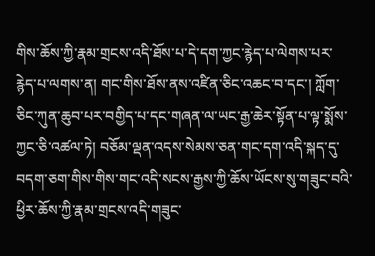གིས་ཆོས་ཀྱི་རྣམ་གྲངས་འདི་ཐོས་པ་དེ་དག་ཀྱང་རྙེད་པ་ལེགས་པར་རྙེད་པ་ལགས་ན། གང་གིས་ཐོས་ནས་འཛིན་ཅིང་འཆང་བ་དང་། ཀློག་ཅིང་ཀུན་ཆུབ་པར་བགྱིད་པ་དང་གཞན་ལ་ཡང་རྒྱ་ཆེར་སྟོན་པ་ལྟ་སྨོས་ཀྱང་ཅི་འཚལ་ཏེ། བཅོམ་ལྡན་འདས་སེམས་ཅན་གང་དག་འདི་སྐད་དུ་བདག་ཅག་གིས་གིས་གང་འདི་སངས་རྒྱས་ཀྱི་ཆོས་ཡོངས་སུ་གཟུང་བའི་ཕྱིར་ཆོས་ཀྱི་རྣམ་གྲངས་འདི་གཟུང་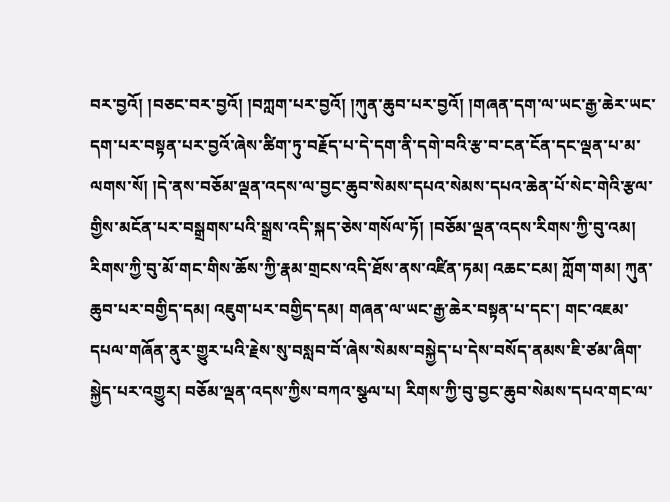བར་བྱའོ། །བཅང་བར་བྱའོ། །བཀླག་པར་བྱའོ། །ཀུན་ཆུབ་པར་བྱའོ། །གཞན་དག་ལ་ཡང་རྒྱ་ཆེར་ཡང་དག་པར་བསྟན་པར་བྱའོ་ཞེས་ཚིག་ཏུ་བརྗོད་པ་དེ་དག་ནི་དགེ་བའི་རྩ་བ་ངན་ངོན་དང་ལྡན་པ་མ་ལགས་སོ། །དེ་ནས་བཅོམ་ལྡན་འདས་ལ་བྱང་ཆུབ་སེམས་དཔའ་སེམས་དཔའ་ཆེན་པོ་སེང་གེའི་རྩལ་གྱིས་མངོན་པར་བསྒྲགས་པའི་སྒྲས་འདི་སྐད་ཅེས་གསོལ་ཏོ། །བཅོམ་ལྡན་འདས་རིགས་ཀྱི་བུ་འམ། རིགས་ཀྱི་བུ་མོ་གང་གིས་ཆོས་ཀྱི་རྣམ་གྲངས་འདི་ཐོས་ནས་འཛིན་ཏམ། འཆང་ངམ། ཀློག་གམ། ཀུན་ཆུབ་པར་བགྱིད་དམ། འཇུག་པར་བགྱིད་དམ། གཞན་ལ་ཡང་རྒྱ་ཆེར་བསྟན་པ་དང་། གང་འཇམ་དཔལ་གཞོན་ནུར་གྱུར་པའི་རྗེས་སུ་བསླབ་བོ་ཞེས་སེམས་བསྐྱེད་པ་དེས་བསོད་ནམས་ཇི་ཙམ་ཞིག་སྐྱེད་པར་འགྱུར། བཅོམ་ལྡན་འདས་ཀྱིས་བཀའ་སྩལ་པ། རིགས་ཀྱི་བུ་བྱང་ཆུབ་སེམས་དཔའ་གང་ལ་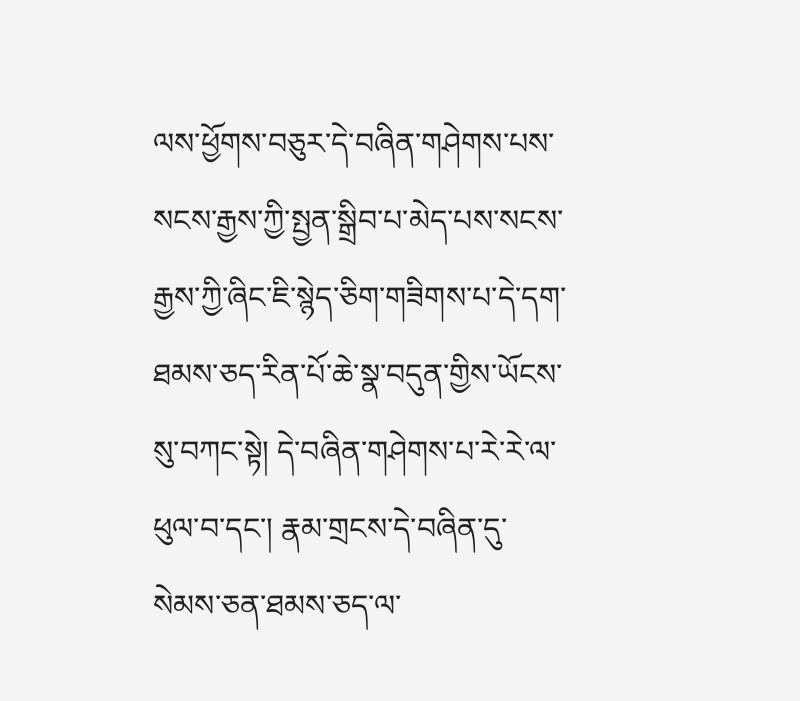ལས་ཕྱོགས་བཅུར་དེ་བཞིན་གཤེགས་པས་སངས་རྒྱས་ཀྱི་སྤྱན་སྒྲིབ་པ་མེད་པས་སངས་རྒྱས་ཀྱི་ཞིང་ཇི་སྙེད་ཅིག་གཟིགས་པ་དེ་དག་ཐམས་ཅད་རིན་པོ་ཆེ་སྣ་བདུན་གྱིས་ཡོངས་སུ་བཀང་སྟེ། དེ་བཞིན་གཤེགས་པ་རེ་རེ་ལ་ཕུལ་བ་དང་། རྣམ་གྲངས་དེ་བཞིན་དུ་སེམས་ཅན་ཐམས་ཅད་ལ་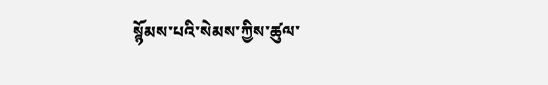སྙོམས་པའི་སེམས་ཀྱིས་ཚུལ་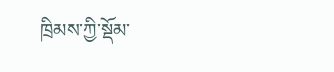ཁྲིམས་ཀྱི་སྡོམ་